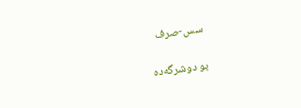سس-صرف

بو دوشرگه‌ده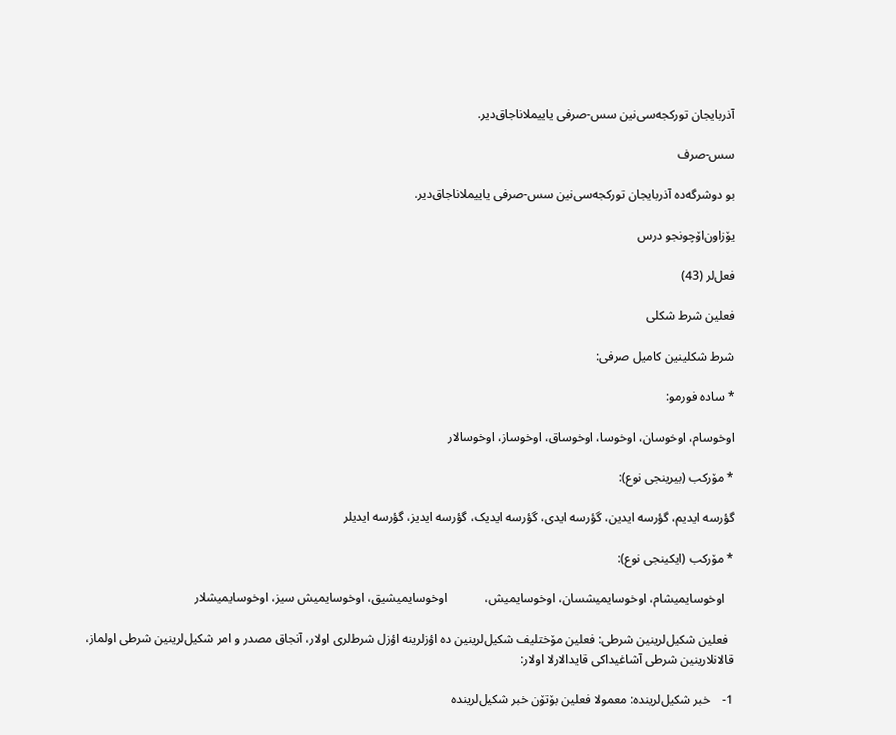آذربایجان تورکجه‌سی‌نین سس-صرفی یاییملاناجاق‌دیر.

سس-صرف

بو دوشرگه‌ده آذربایجان تورکجه‌سی‌نین سس-صرفی یاییملاناجاق‌دیر.

یۆزاون‌اۆچونجو درس

فعل‌لر (43)

فعلین شرط شکلى

شرط شکلینین کامیل صرفى:

* ساده فورمو:

اوخوسام، اوخوسان، اوخوسا، اوخوساق، اوخوساز، اوخوسالار

* مۆرکب (بیرینجى نوع):

گؤرسه ایدیم، گؤرسه ایدین، گؤرسه ایدى، گؤرسه ایدیک، گؤرسه ایدیز، گؤرسه ایدیلر

* مۆرکب (ایکینجى نوع):

   اوخوسایمیشام، اوخوسایمیشسان، اوخوسایمیش،            اوخوسایمیشیق، اوخوسایمیش سیز، اوخوسایمیشلار

  فعلین شکیل‌لرینین شرطى: فعلین مۆختلیف شکیل‌لرینین ده اؤزلرینه اؤزل شرط‌لرى اولار، آنجاق مصدر و امر شکیل‌لرینین شرطى اولماز، قالانلارینین شرطى آشاغیداکى قایدالارلا اولار:

1-    خبر شکیل‌لرینده: معمولا فعلین بۆتۆن خبر شکیل‌لرینده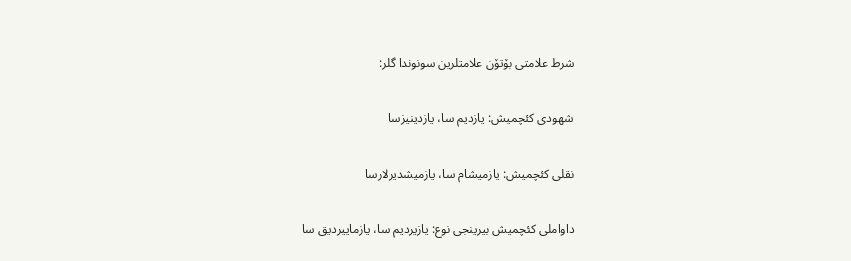شرط علامتى بۆتۆن علامتلرین سونوندا گلر:

شهودى کئچمیش: یازدیم سا، یازدینیزسا

نقلى کئچمیش: یازمیشام سا، یازمیشدیرلارسا

داواملى کئچمیش بیرینجى نوع: یازیردیم سا، یازماییردیق سا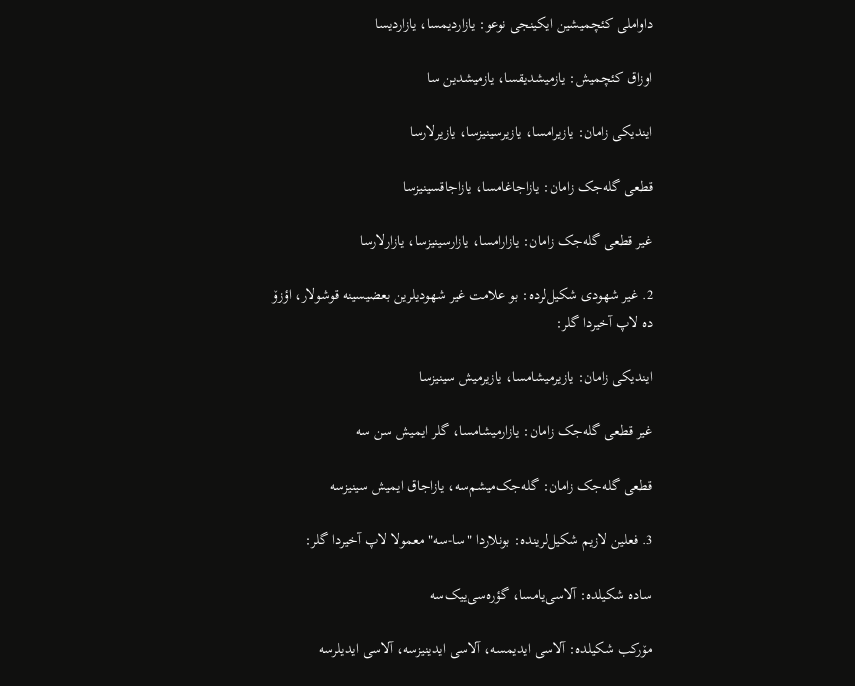داواملى کئچمیشین ایکینجى نوعو: یازاردیمسا، یازاردیسا

اوزاق کئچمیش: یازمیشدیقسا، یازمیشدین سا

ایندیکى زامان: یازیرامسا، یازیرسینیزسا، یازیرلارسا

قطعى گله‌جک زامان: یازاجاغامسا، یازاجاقسینیزسا

غیر قطعى گله‌جک زامان: یازارامسا، یازارسینیزسا، یازارلارسا

2. غیر شهودى شکیل‌لرده: بو علامت غیر شهودیلرین بعضیسینه قوشولار، اؤزۆ ده لاپ آخیردا گلر:

ایندیکى زامان: یازیرمیشامسا، یازیرمیش سینیزسا

غیر قطعى گله‌جک زامان: یازارمیشامسا، گلر ایمیش سن سه

قطعى گله‌جک زامان: گله‌جک‌میشم‌سه، یازاجاق ایمیش سینیزسه

3. فعلین لازیم شکیل‌لرینده: بونلاردا "سا-سه" معمولا لاپ آخیردا گلر:

ساده شکیلده: آلاسی‌یامسا، گؤره‌سی‌ییک‌سه

مۆرکب شکیلده: آلاسى ایدیمسه، آلاسى ایدینیزسه، آلاسى ایدیلرسه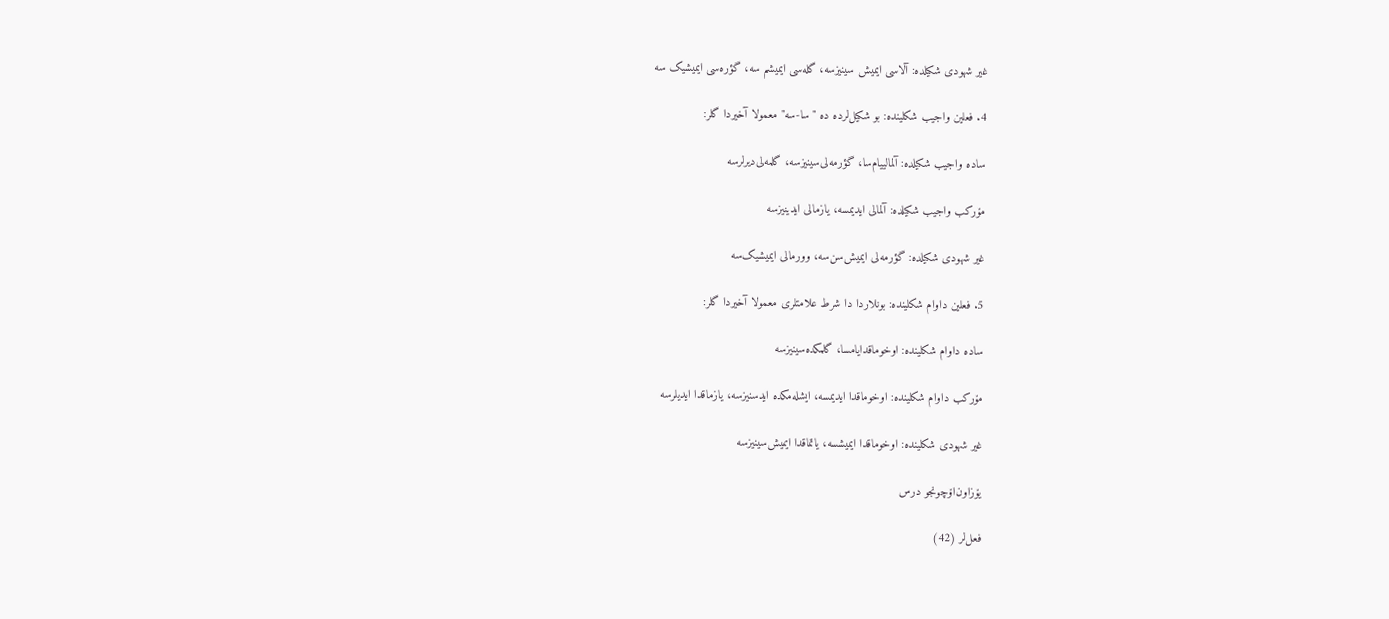غیر شهودى شکیلده: آلاسى ایمیش سینیزسه، گله‌سى ایمیشم سه، گؤره‌سى ایمیشیک سه

4. فعلین واجیب شکلینده: بو شکیل‌لرده ده "سا-سه" معمولا آخیردا گلر:

ساده واجیب شکیلده: آلمالییام‌سا، گؤرمه‌لی‌سینیزسه، گلمه‌لی‌دیرلرسه

مۆرکب واجیب شکیلده: آلمالى ایدیمسه، یازمالى ایدینیزسه

غیر شهودى شکیلده: گؤرمه‌لى ایمیش‌سن‌سه، وورمالى ایمیشیک‌سه

5. فعلین داوام شکلینده: بونلاردا دا شرط علامتلرى معمولا آخیردا گلر:

ساده داوام شکلینده: اوخوماقدایامسا، گلمکده‌سینیزسه

مۆرکب داوام شکلینده: اوخوماقدا ایدیمسه، ایشله‌مکده ایدسنیزسه، یازماقدا ایدیلرسه

غیر شهودى شکلینده: اوخوماقدا ایمیشسه، یاتماقدا ایمیش‌سینیزسه

یۆزاون‌اۆچونجو درس

فعل‌لر (42)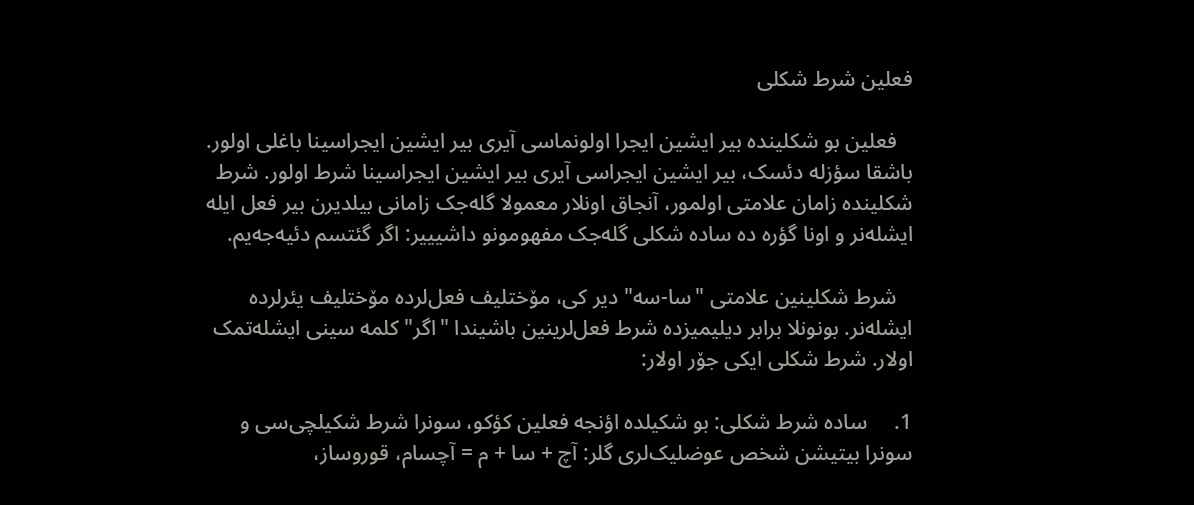فعلین شرط شکلى

   فعلین بو شکلینده بیر ایشین ایجرا اولونماسی آیرى بیر ایشین ایجراسینا باغلى اولور. باشقا سؤزله دئسک، بیر ایشین ایجراسى آیرى بیر ایشین ایجراسینا شرط اولور. شرط شکلینده زامان علامتى اولمور، آنجاق اونلار معمولا گله‌جک زامانى بیلدیرن بیر فعل ایله ایشله‌نر و اونا گؤره ده ساده شکلى گله‌جک مفهومونو داشیییر: اگر گئتسم دئیه‌جه‌یم.

   شرط شکلینین علامتى "سا-سه" دیر کى، مۆختلیف فعل‌لرده مۆختلیف یئرلرده ایشله‌نر. بونونلا برابر دیلیمیزده شرط فعل‌لرینین باشیندا "اگر" کلمه سینى ایشله‌تمک اولار. شرط شکلى ایکى جۆر اولار:

1.     ساده شرط شکلى: بو شکیلده اؤنجه فعلین کؤکو، سونرا شرط شکیلچی‌سی و سونرا بیتیشن شخص عوضلیک‌لرى گلر: آچ + سا + م = آچسام، قوروساز،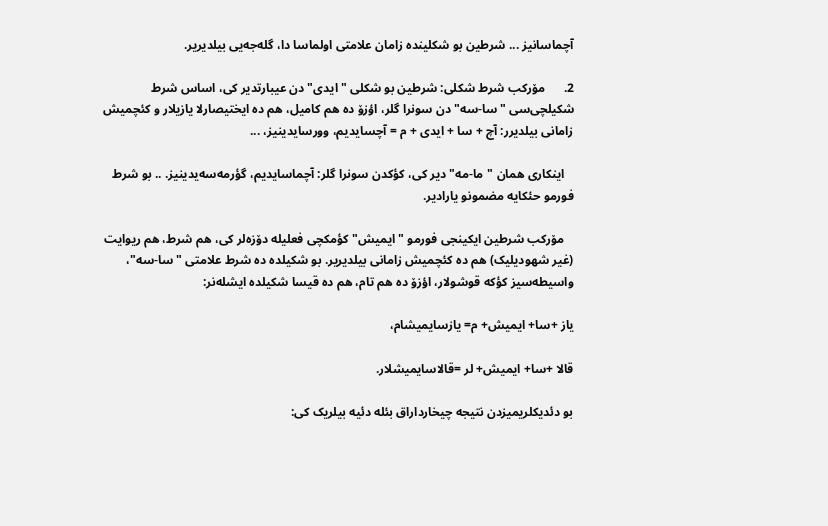آچماسانیز ... شرطین بو شکلینده زامان علامتى اولماسا دا، گله‌جه‌یى بیلدیریر.

2.      مۆرکب شرط شکلى: شرطین بو شکلى "ایدى"دن عیبارتدیر کى، اساس شرط شکیلچی‌سی "سا-سه"دن سونرا گلر، اؤزۆ ده هم کامیل، هم ده ایختیصارلا یازیلار و کئچمیش زامانى بیلدیرر: آچ + سا + ایدى + م = آچسایدیم، وورسایدینیز، ...

   اینکارى همان "ما-مه" دیر کى، کؤکدن سونرا گلر: آچماسایدیم، گؤرمه‌سه‌یدینیز. .. بو شرط فورمو حئکایه مضمونو یارادیر.

   مۆرکب شرطین ایکینجى فورمو "ایمیش" کؤمکچى فعلیله دۆزه‌لر کى، هم شرط، هم ریوایت (غیر شهودیلیک) هم ده کئچمیش زامانى بیلدیریر. بو شکیلده ده شرط علامتى "سا-سه"، واسیطه‌سیز کؤکه قوشولار، اؤزۆ ده هم تام، هم ده قیسا شکیلده ایشله‌نر:

یاز +سا+ ایمیش+ م= یازسایمیشام،

قالا +سا+ ایمیش+ لر =قالاسایمیشلار.

بو دئدیکلریمیزدن نتیجه چیخارداراق بئله دئیه بیلریک کى: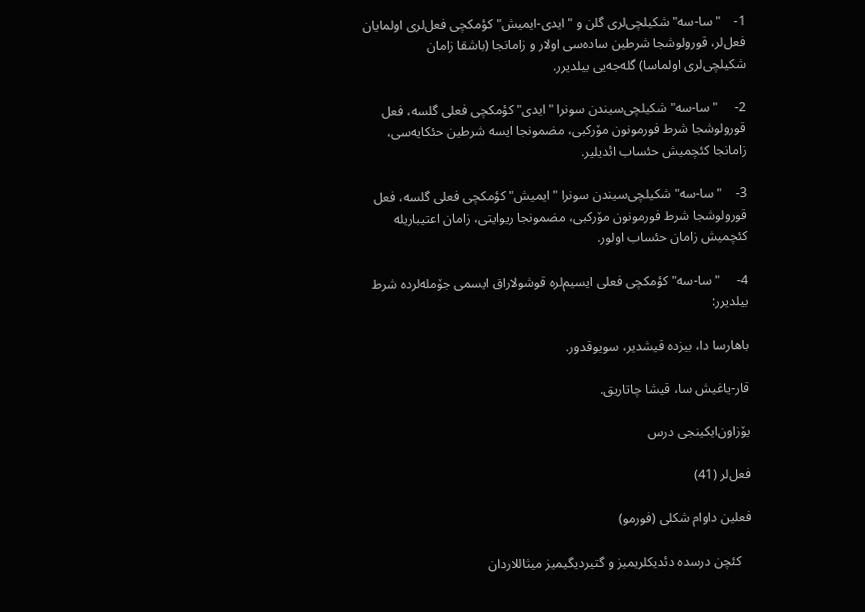1-    "سا-سه" شکیلچی‌لرى گلن و "ایدى-ایمیش" کؤمکچى فعل‌لرى اولمایان فعل‌لر، قورولوشجا شرطین ساده‌سى اولار و زامانجا (باشقا زامان شکیلچی‌لرى اولماسا) گله‌جه‌یى بیلدیرر.

2-     "سا-سه" شکیلچی‌سیندن سونرا "ایدى" کؤمکچى فعلى گلسه، فعل قورولوشجا شرط فورمونون مۆرکبى، مضمونجا ایسه شرطین حئکایه‌سى، زامانجا کئچمیش حئساب ائدیلیر.

3-    "سا-سه" شکیلچی‌سیندن سونرا "ایمیش" کؤمکچى فعلى گلسه، فعل قورولوشجا شرط فورمونون مۆرکبى، مضمونجا ریوایتى، زامان اعتیباریله کئچمیش زامان حئساب اولور.

4-     "سا-سه" کؤمکچى فعلى ایسیم‌لره قوشولاراق ایسمى جۆمله‌لرده شرط بیلدیرر:

باهارسا دا، بیزده قیشدیر، سویوقدور.

قار-یاغیش سا، قیشا چاتاریق.

یۆزاون‌ایکینجی درس

فعل‌لر (41)

فعلین داوام شکلى (فورمو)

   کئچن درسده دئدیکلریمیز و گتیردیگیمیز میثاللاردان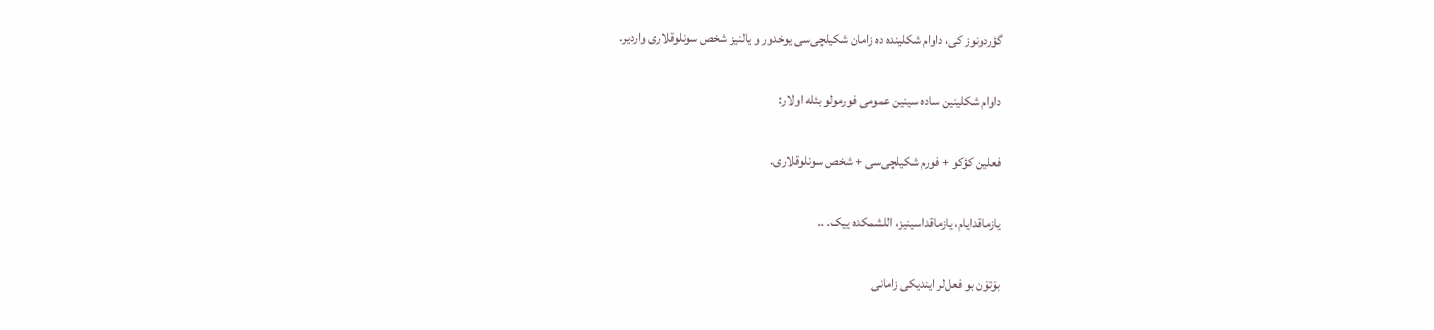گؤردونوز کى، داوام شکلینده ده زامان شکیلچی‌سی یوخدور و یالنیز شخص سونلوقلارى واردیر.

داوام شکلینین ساده سینین عمومى فورمولو بئله اولار:

فعلین کؤکو + فورم شکیلچی‌سی + شخص سونلوقلارى.

یازماقدایام، یازماقداسینیز، اللشمکده ییک. ..

بۆتۆن بو فعل‌لر ایندیکى زامانى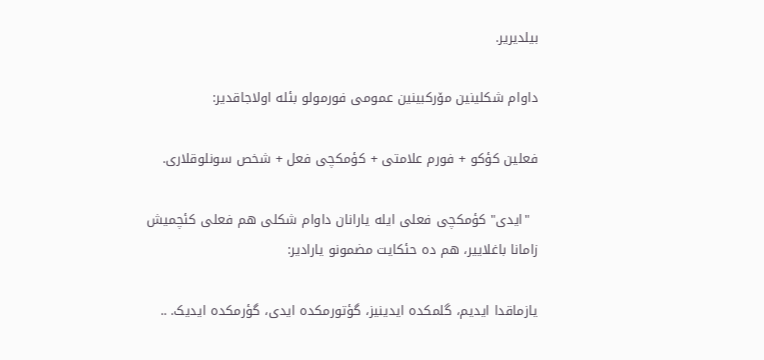بیلدیریر.

داوام شکلینین مۆرکبینین عمومى فورمولو بئله اولاجاقدیر:

فعلین کؤکو + فورم علامتى + کؤمکچى فعل + شخص سونلوقلارى.

  "ایدى" کؤمکچى فعلى ایله یارانان داوام شکلى هم فعلى کئچمیش زامانا باغلاییر، هم ده حئکایت مضمونو یارادیر:

یازماقدا ایدیم، گلمکده ایدینیز، گؤتورمکده ایدى، گؤرمکده ایدیک. ..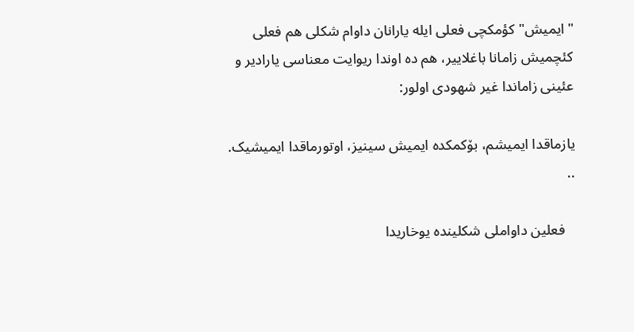"ایمیش" کؤمکچى فعلى ایله یارانان داوام شکلى هم فعلى کئچمیش زامانا باغلاییر، هم ده اوندا ریوایت معناسى یارادیر و عئینى زاماندا غیر شهودى اولور:

یازماقدا ایمیشم، بۆکمکده ایمیش سینیز، اوتورماقدا ایمیشیک. ..

   فعلین داواملى شکلینده یوخاریدا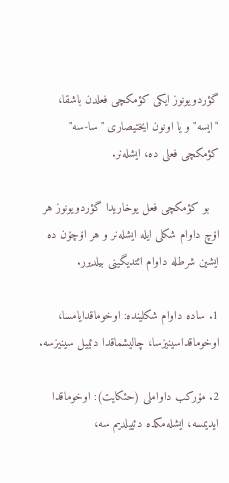گؤردویونوز ایکى کؤمکچى فعلدن باشقا، "ایسه" و یا اونون ایختیصارى "سا-سه" کؤمکچى فعلى ده، ایشله‌نر.

   بو کؤمکچى فعل یوخاریدا گؤردویونوز هر اۆچ داوام شکلى ایله ایشله‌نر و هر اۆچۆن ده ایشین شرطله داوام ائتدیگینى بیلدیرر.

1. ساده داوام شکلینده: اوخوماقدایامسا، اوخوماقداسینیزسا، چالیشماقدا دئییل سینیزسه.

2. مۆرکب داواملى (حئکایت): اوخوماقدا ایدیمسه، ایشله‌مکده دئییلدیم سه،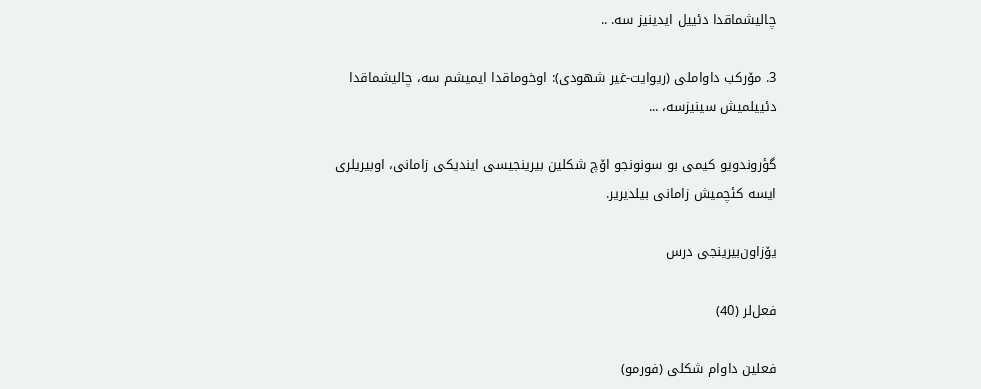چالیشماقدا دئییل ایدینیز سه. ..

3. مۆرکب داواملى (ریوایت-غیر شهودى): اوخوماقدا ایمیشم سه، چالیشماقدا دئییلمیش سینیزسه، ...

گؤروندویو کیمى بو سونونجو اۆچ شکلین بیرینجیسى ایندیکى زامانى، اوبیریلرى ایسه کئچمیش زامانى بیلدیریر.

یۆزاون‌بیرینجی درس

فعل‌لر (40)

فعلین داوام شکلى (فورمو)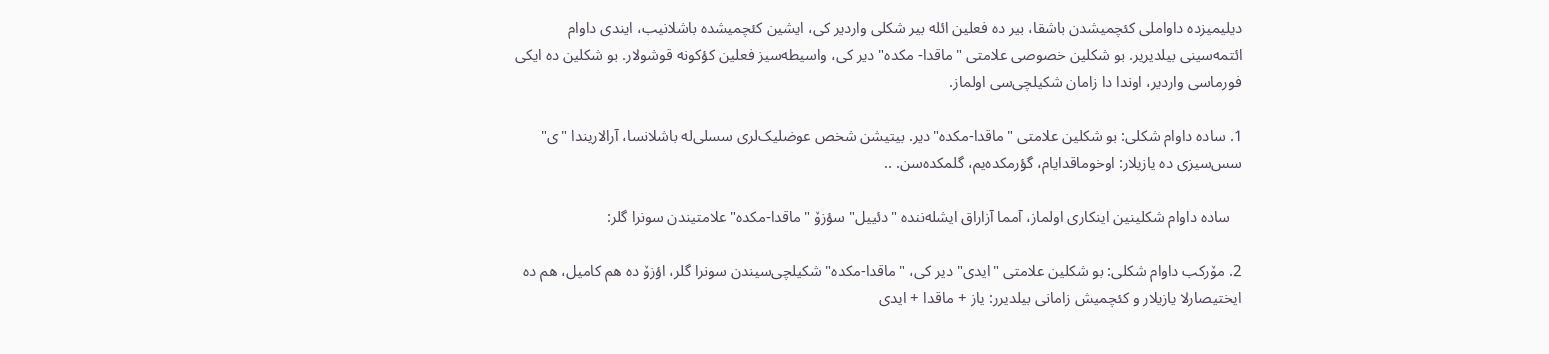دیلیمیزده داواملى کئچمیشدن باشقا، بیر ده فعلین ائله بیر شکلى واردیر کى، ایشین کئچمیشده باشلانیب، ایندى داوام ائتمه‌سینى بیلدیریر. بو شکلین خصوصى علامتى "ماقدا- مکده" دیر کى، واسیطه‌سیز فعلین کؤکونه قوشولار. بو شکلین ده ایکى فورماسى واردیر، اوندا دا زامان شکیلچی‌سی اولماز.

1. ساده داوام شکلى: بو شکلین علامتى "ماقدا-مکده"دیر. بیتیشن شخص عوضلیک‌لرى سسلی‌له باشلانسا، آرالاریندا "ى" سس‌سیزى ده یازیلار: اوخوماقدایام، گؤرمکده‌یم، گلمکده‌سن. ..

   ساده داوام شکلینین اینکارى اولماز، آمما آزاراق ایشله‌ننده "دئییل" سؤزۆ "ماقدا-مکده" علامتیندن سونرا گلر:

2. مۆرکب داوام شکلى: بو شکلین علامتى "ایدى" دیر کى، "ماقدا-مکده" شکیلچی‌سیندن سونرا گلر، اؤزۆ ده هم کامیل، هم ده ایختیصارلا یازیلار و کئچمیش زامانى بیلدیرر: یاز + ماقدا + ایدى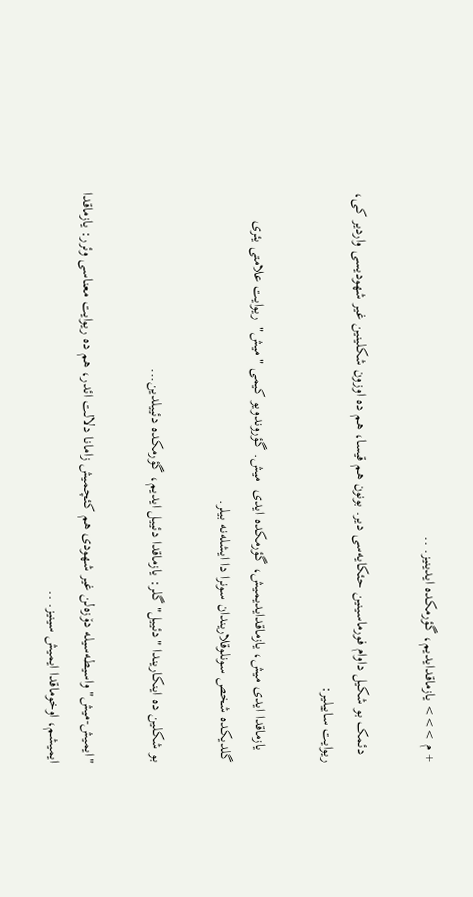+ م >>> یازماقدایدیم، گؤرمکده ایدینیز. ..

  دئمک بو شکیل داوام فورماسینین حئکایه‌سی دیر. بونون هم قیسا، هم ده اوزون شکلینین غیر شهودیسى واردیر کى، ریوایت ساییلیر:

   یازماقدا ایدی میش، یازماقدایدیمیش، گؤرمکده ایدی  میش. گؤروندویو کیمى "میش"  ریوایت علامتى یئرى گلدیکده شخص سونلوقلاریندان سونرا دا ایشله‌نه بیلر.

بو شکلین ده اینکاریندا "دئییل" گلر: یازماقدا دئییل ایدیم، گؤرمکده دئییلدین...

"ایمیش-میش" واسیطه‌سیله دۆزه‌لن غیر شهودى هم کئچمیش زامانا دلالت ائدر، هم ده ریوایت معناسى وئرر: یازماقدا ایمیشم، اوخوماقدا ایمیش سینیز. ..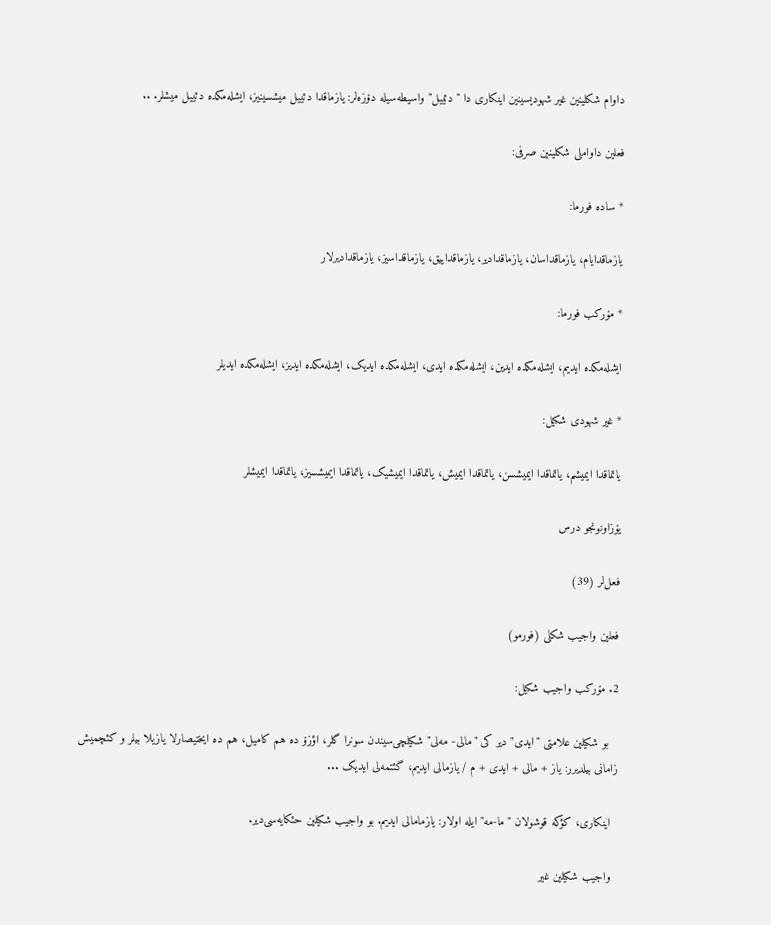داوام شکلینین غیر شهودیسینین اینکارى دا "دئییل" واسیطه‌سیله دۆزه‌لر: یازماقدا دئییل میشسینیز، ایشله‌مکده دئییل میشلر. ..

فعلین داواملى شکلینین صرفى:

* ساده فورما:

یازماقدایام، یازماقداسان، یازماقدادیر، یازماقداییق، یازماقداسیز، یازماقدادیرلار

* مۆرکب فورما:

ایشله‌مکده ایدیم، ایشله‌مکده ایدین، ایشله‌مکده ایدى، ایشله‌مکده ایدیک، ایشله‌مکده ایدیز، ایشله‌مکده ایدیلر

* غیر شهودى شکیل:

یاتماقدا ایمیشم، یاتماقدا ایمیشسن، یاتماقدا ایمیش، یاتماقدا ایمیشیک، یاتماقدا ایمیشسیز، یاتماقدا ایمیشلر

یۆزاونونجو درس

فعل‌لر (39)

فعلین واجیب شکلى (فورمو)

2. مۆرکب واجیب شکیل:

   بو شکیلین علامتى "ایدى" دیر کى "مالى- مه‌لى" شکیلچی‌سیندن سونرا گلر، اؤزۆ ده هم کامیل، هم ده ایختیصارلا یازیلا بیلر و کئچمیش زامانى بیلدیرر: یاز + مالى + ایدى + م / یازمالى ایدیم، گئتمه‌لى ایدیک ...

  اینکارى، کؤکه قوشولان "ما-مه" ایله اولار: یازمامالى ایدیم. بو واجیب شکیلین حئکایه‌سی‌دیر.

  واجیب شکیلین غیر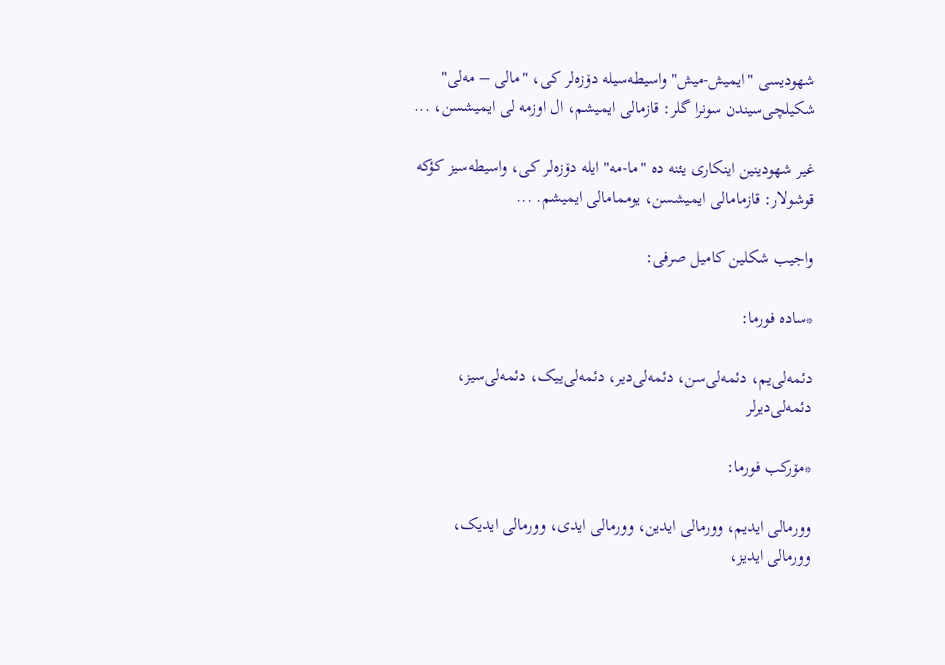شهودیسى "ایمیش-میش" واسیطه‌سیله دۆزه‌لر کى، "مالى – مه‌لى" شکیلچی‌سیندن سونرا گلر: قازمالى ایمیشم، ال اوزمه لى ایمیشسن، ...

غیر شهودینین اینکارى یئنه ده "ما-مه" ایله دۆزه‌لر کى، واسیطه‌سیز کؤکه قوشولار: قازمامالى ایمیشسن، یوممامالى ایمیشم. ...

واجیب شکلین کامیل صرفى:

*ساده فورما:

دئمه‌لی‌یم، دئمه‌لی‌سن، دئمه‌لی‌دیر، دئمه‌لی‌ییک، دئمه‌لی‌سیز، دئمه‌لی‌دیرلر

*مۆرکب فورما:

وورمالى ایدیم، وورمالى ایدین، وورمالى ایدى، وورمالى ایدیک، وورمالى ایدیز،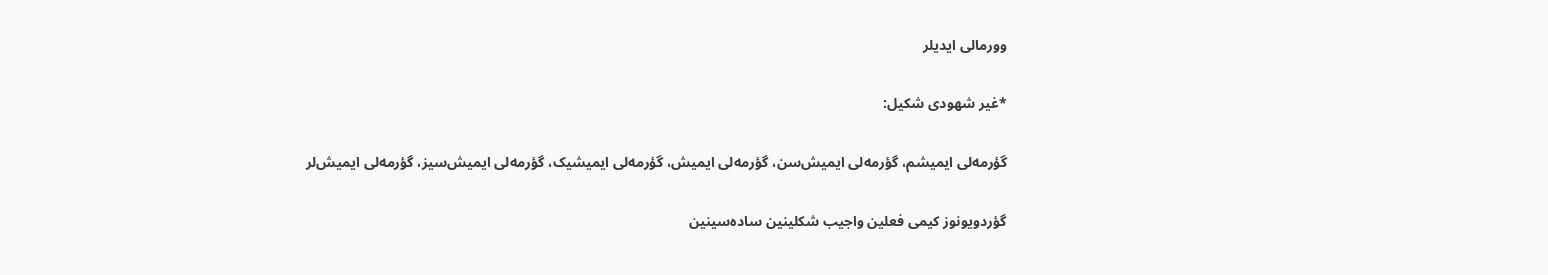وورمالى ایدیلر

*غیر شهودى شکیل:

گؤرمه‌لى ایمیشم، گؤرمه‌لى ایمیش‌سن، گؤرمه‌لى ایمیش، گؤرمه‌لى ایمیشیک، گؤرمه‌لى ایمیش‌سیز، گؤرمه‌لى ایمیش‌لر

گؤردویونوز کیمى فعلین واجیب شکلینین ساده‌سینین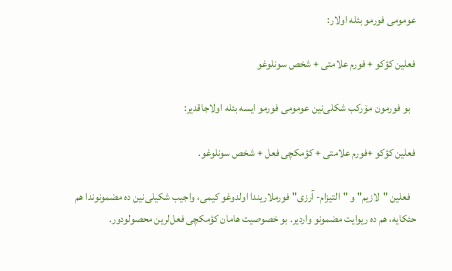عومومى فورمو بئله اولار:

فعلین کؤکو + فورم علامتى + شخص سونلوغو

   بو فورمون مۆرکب شکلی‌نین عومومى فورمو ایسه بئله اولاجاقدیر:

فعلین کؤکو +فورم علامتى + کؤمکچى فعل + شخص سونلوغو.

   فعلین "لازیم" و "التیزام- آرزى" فورملاریندا اولدوغو کیمى، واجیب شکیلی‌نین ده مضمونوندا هم حئکایه، هم ده ریوایت مضمونو واردیر. بو خصوصیت هامان کؤمکچى فعل‌لرین محصولودور.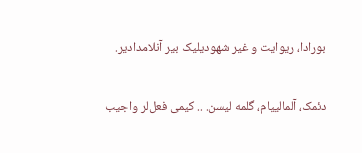بورادا، ریوایت و غیر شهودیلیک بیر آنلامدادیر.

دئمک، آلمالییام، گلمه لیسن. .. کیمى فعل‌لر واجیب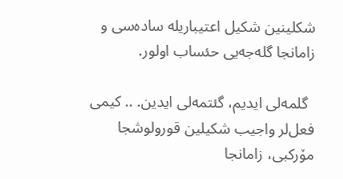شکلینین شکیل اعتیباریله ساده‌سى و زامانجا گله‌جه‌یى حئساب اولور.

  گلمه‌لى‌ ایدیم، گئتمه‌لى ایدین. .. کیمى فعل‌لر واجیب شکیلین قورولوشجا مۆرکبى، زامانجا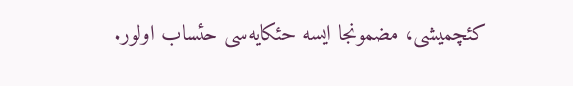کئچمیشى، مضمونجا ایسه حئکایه‌سى حئساب اولور.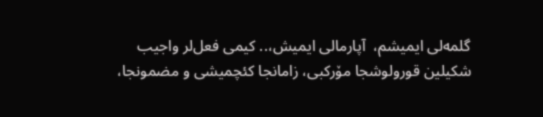گلمه‌لى ایمیشم،  آپارمالى ایمیش،.. کیمى فعل‌لر واجیب شکیلین قورولوشجا مۆرکبى، زامانجا کئچمیشى و مضمونجا،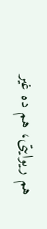هم ریوایتى، هم ده غیر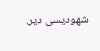شهودیسى دیر.